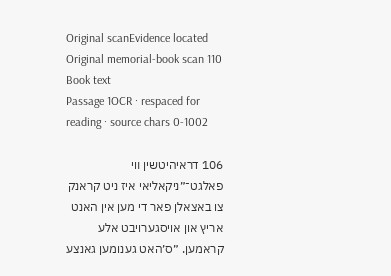Original scanEvidence located
Original memorial-book scan 110
Book text
Passage 1OCR · respaced for reading · source chars 0-1002

106 דראיהיטשין װי פאלגט־״ניקאליאי איז ניט קראנק צו באצאלן פאר די מען אין האנט אריץ און אויסגערויבט אלע קראמען. ״ס׳האט גענומען גאנצע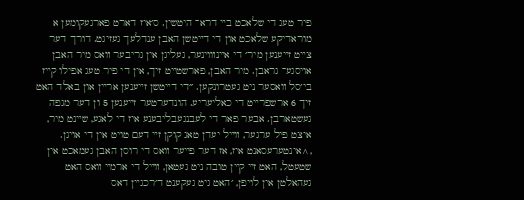פיר טעג די שלאכט בײ דרא־ היטשין. ס׳איז דארט פארגעקומען א מוראדיקע שלאכט און די דײטשן האבן ענדלעך געזיגט. דורך דער צײט זײענען מיר׳ די אײנװוינער, געליגן אין גריבער װאס מיר האבן אויסגע־ גראבן. מיר האבן, פארשטײט זיך, אין די פיר טעג אפילו קײז בי׳סל װאסער ניט געטרונקען. ״די דײטשן זײענען ארײן און באלד האט זיך 6 ארשפרײט די כאליעריע. הונדערטער זײענען 5 ון דער מגפה געשטארבן. אבער פאר די לעבנגעבליבענע איז די לאגע, שײנט מיר, איצט פיל ערגער, װײל יעדן טאג קוקן זײ דעם טויט אין די אויגן. ,^אינטערעסאנט איז, אז דער פײער װאס די רוסן האבן געמאכט אין שטעטל, האט זײ קײן טובה ניט געטאן, װײל די ארמײ װאס האט געהאלטן אין לויפן, ׳האט גיט געקענט ד׳רכגײן דאס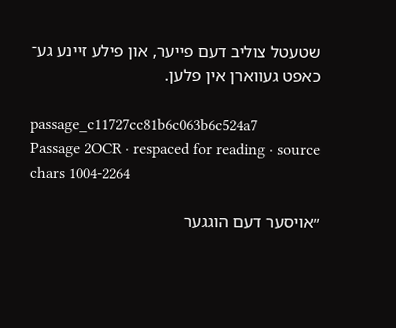שטעטל צוליב דעם פײער, און פילע זײנע גע־ כאפט געװארן אין פלען.

passage_c11727cc81b6c063b6c524a7
Passage 2OCR · respaced for reading · source chars 1004-2264

״אויסער דעם הוגגער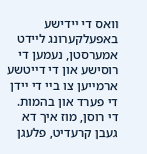װאס די ײדישע באפעלקערונג לײדט אמערסטן, נעמען די רוסישע און די דײטשע ארמײען צו בײ די ײדן די פערד און בהמות. די רוסן, מוז איך דא געבן קרעדיט, פלעגן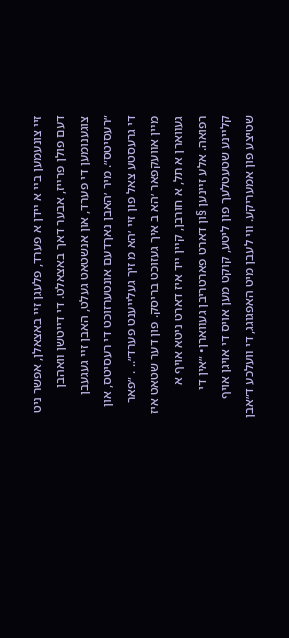זיי צונעמען בײ א ײדן א פערד, פלעגן זײ באצאלן, אפשר ניט דעם פולן פרײז, אבער דאך באצאלט. די דײטשן װאהבן צוגענומען די פערד, און אנשטאט געלט, האבן זײ געגעבן ״רעסיטס״. מיר ׳האבן נאךדעם אונטערזוכט די רעסיטס, און די גרעסטע צאל פון זײ ׳הא מ זיך געלײענט פערד״.. . ״פאר מײן אװעקפאר ׳הא ב איך געזוכט בריסק. פון דער שטאט איז געװארן א תל, א חורבן, קײן ײד איז דארט ניטא אויף א רפואה. אלע זײנען §ון דארט פארטריבן געװארן• ״אין די קלײנע שטעטלעך פון ליטע, קוקט מען אויס די אויגן אויף שטיצע פון אמעריקע. װי לעבן מיט האפגוגג, די װעלכע ד״אבן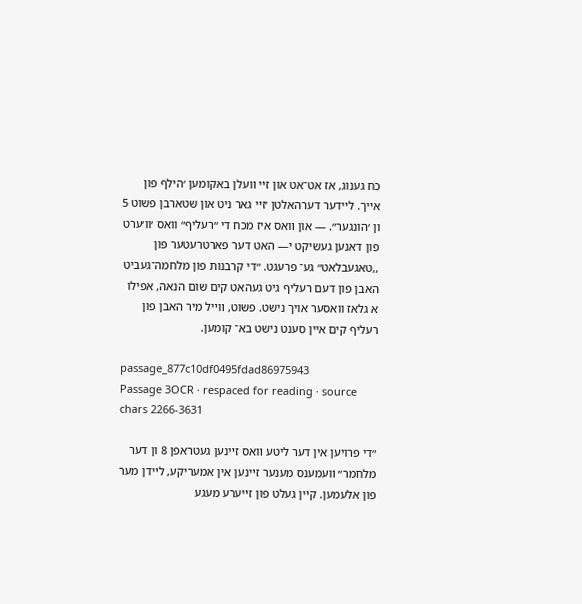כח גענוג, אז אט־אט און זײ װעלן באקומען ׳הילף פון אײך. לײדער דערהאלטן ׳זײ גאר ניט און שטארבן פשוט 5 ון ׳הונגער״. — און װאס איז מכח די ״רעליף״ וואס ׳וו׳ערט פון דאנען געשיקט י— האט דער פארטרעטער פון ,,טאגעבלאט״ גע־ פרעגט. ״די קרבנות פון מלחמה־געביט האבן פון דעם רעליף גיט געהאט קים שום הנאה, אפילו א גלאז וואסער אויך נישט. פשוט, װײל מיר האבן פון רעליף קים איין סענט נישט בא־ קומען.

passage_877c10df0495fdad86975943
Passage 3OCR · respaced for reading · source chars 2266-3631

״די פרויען אין דער ליטע װאס זײנען געטראפן 8 ון דער מלחמר״ װעמענס מענער זײנען אין אמעריקע, לײדן מער פון אלעמען. קײן געלט פון זײערע מעגע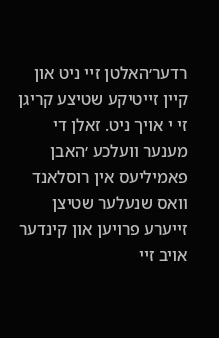רדער׳האלטן זײ ניט און קײן זײטיקע שטיצע קריגן זי י אויך ניט. זאלן די מענער װעלכע ׳האבן פאמיליעס אין רוסלאנד װאס שנעלער שטיצן זייערע פרויען און קינדער אויב זײ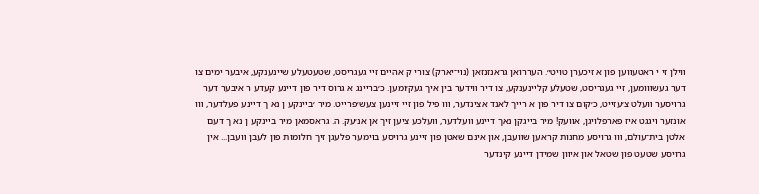װילן זי י ראטעװען פון א זיכערן טויט״. העררואן גראנזנזאן (נױ־יארק) צורי ק אהײם זײ געגריסט, שטעטעלע שײנענקע, איבער ימים צו דער געשװומען, זײ געגריסט, שטעלע קלײנענקע, צו דיר װידער בין איך געק׳ומען. כ׳ברײנג א גרוס דיר פון דײנע קעדע ר איבער דער גרױסער װעלט צ׳עזײט, כ׳קום צו דיר פון א רײך לאנד אצינדער, װו פיל פון זײ זײנען צעש׳פרײט. מיר ׳בײנקע ן נא ך דײנע פעלדער, װו אונזער ױגגט איז פארפלויגן, אװעק! מיר בײגקן נאך דײנע װעלדער, װעלכע ציען זיך אן אנ׳עק. ה. גראסמאן מיר בײנקע ן נא ך דעם אלטן בית־עולם, װו גרויסע מחנות קראען שװעבן, און אינם שאטן פון זײנע גרויסע בױמער פלעגן זיך חלומות פון לעבן װעבן... אין גרויסע שטעט פון שטאל און איװן שמידן דײנע קינדער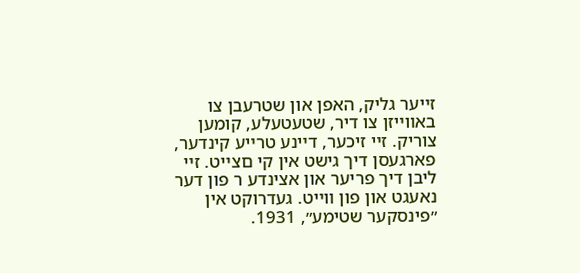זײער גליק, האפן און שטרעבן צו באװײזן צו דיר, שטעטעלע, קומען צוריק. זײ זיכער, דײנע טרײע קינדער, פארגעסן דיך גישט אין קי םצײט. זײ ליבן דיך פריער און אצינדע ר פון דער נאעגט און פון װײט. געדרוקט אין ״פינסקער שטימע״, 1931.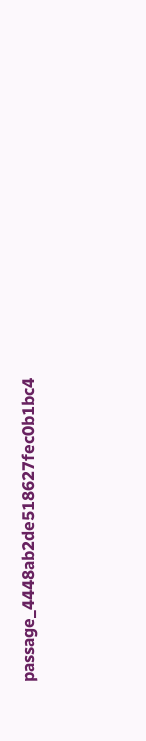passage_4448ab2de518627fec0b1bc4